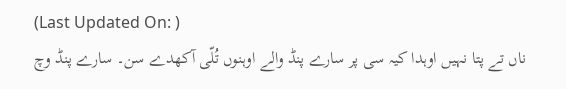(Last Updated On: )
ناں تے پتا نہیں اوہدا کیہ سی پر سارے پنڈ والے اوہنوں تُلّی آکھدے سن۔ سارے پنڈ وچ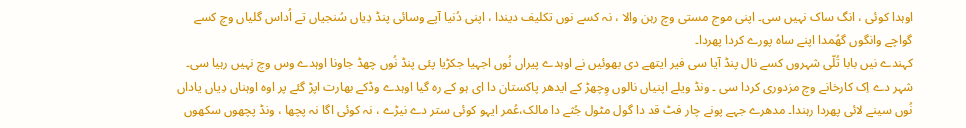اوہدا کوئی ، انگ ساک نہیں سی۔ اپنی موج مستی وچ رہن والا ، نہ کسے نوں تکلیف دیندا ، اپنی دُنیا آپے وسائی پنڈ دِیاں سُنجیاں تے اُداس گلیاں وچ کسے گواچے وانگوں گھُمدا اپنے ساہ پورے کردا پھردا۔
کہندے نیں بابا تُلّی شہروں کسے نال پنڈ آیا سی فیر ایتھے دی بھوئیں نے اوہدے پیراں نُوں اجہیا جکڑیا پئی پنڈ نُوں چھڈ جاونا اوہدے وس وچ نہیں رہیا سی۔ شہر دے اِک کارخانے وچ مزدوری کردا سی ۔ ونڈ ویلے اپنیاں نالوں وِچھڑ کے ایدھر پاکستان دا ای ہو کے رہ گیا اوہدے وڈکے بھارت اپڑ گئے پر اوہ اوہناں دِیاں یاداں نُوں سینے لائی پھردا رہندا۔ مدھرے جہے پونے چار فٹ قد دا گول مٹول جُثے دا مالک،عُمر ایہو کوئی ستر دے نیڑے ، نہ کوئی اگا نہ پچھا ، ونڈ پچھوں سکھوں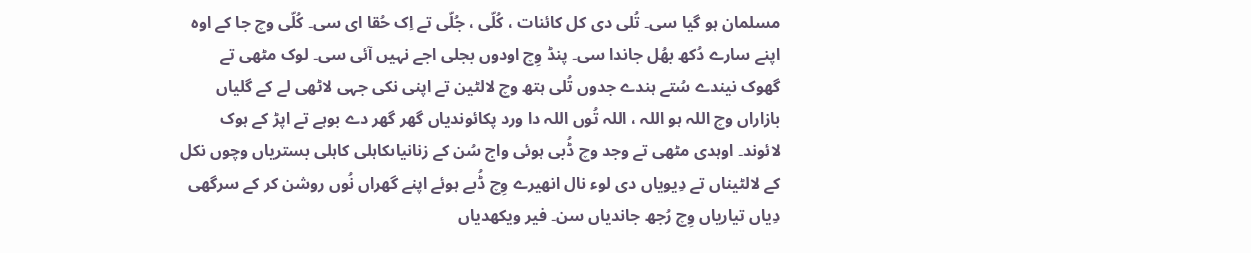مسلمان ہو گیا سی۔ تُلی دی کل کائنات ، کُلّی ، جُلّی تے اِک حُقا ای سی۔ کُلّی وچ جا کے اوہ اپنے سارے دُکھ بھُل جاندا سی۔ پنڈ وِچ اودوں بجلی اجے نہیں آئی سی۔ لوک مٹھی تے گھوک نیندے سُتے ہندے جدوں تُلی ہتھ وچ لالٹین تے اپنی نکی جہی لاٹھی لے کے گلیاں بازاراں وچ اللہ ہو اللہ ، اللہ تُوں اللہ دا ورد پکائوندیاں گھر گھر دے بوہے تے اپڑ کے ہوک لائوند۔ اوہدی مٹھی تے وجد وچ ڈُبی ہوئی واج سُن کے زنانیاںکاہلی کاہلی بستریاں وچوں نکل کے لالٹیناں تے دِیویاں دی لوء نال انھیرے وِچ ڈُبے ہوئے اپنے گھراں نُوں روشن کر کے سرگھی دِیاں تیاریاں وِچ رُجھ جاندیاں سن۔ فیر ویکھدیاں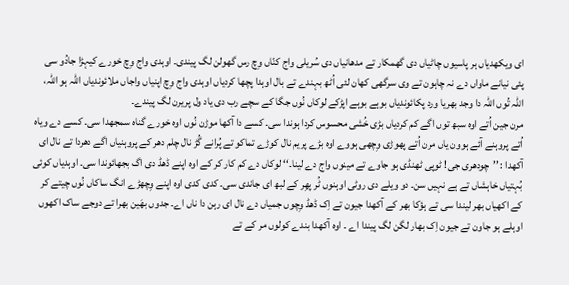ای ویکھدیاں ہر پاسیوں چاٹیاں دی گھمکار تے مدھانیاں دی سُریلی واج کنّاں وِچ رس گھولن لگ پیندی۔ اوہدی واج وِچ خورے کیہڑا جادُو سی پئی نیانے ماواں دے نہ چاہون تے وی سرگھی کھان لئی اُٹھ بہندے تے بال اوہدا پچھا کردیاں اوہدی واج وِچ اپنیاں واجاں ملائوندیاں اللہ ہو اللہ، اللہ تُوں اللہ دا وجد بھریا ورد پکائوندیاں بوہے بوہے اپڑکے لوکاں نُوں جگا کے سچے رب دی یاد ول پریرن لگ پیندے۔
مرن جین اُتے اوہ سبھ توں اگے کم کردیاں بڑی خُشی محسوس کردا ہوندا سی۔ کسے دا آکھا موڑن نُوں اوہ خورے گناہ سمجھدا سی۔ کسے دے ویاہ اُتے پروہنے آئے ہوون یاں مرن اُتے پھوڑی وِچھی ہووے اوہ بڑے پریم نال کوڑے تماکو تے پُرانے گُڑ نال چلم دھر کے پروہنیاں اگے دھردا تے نال ای آکھدا : ’’چودھری جی! ٹوپی ٹھنڈی ہو جاوے تے مینوں واج دے لینا۔‘‘ لوکاں دے کم کار کر کے اوہ اپنے ڈھڈ دی اگ بجھائوندا سی۔ اوہدیاں کوئی بُہتیاں خاہشاں تے ہے نہیں سن۔ دو ویلے دی روٹی اوہنوں ٹُر پھِر کے لبھ ای جاندی سی۔ کدی کدی اوہ اپنے وِچھڑے انگ ساکاں نُوں چیتے کر کے اکھیاں بھر لیندا سی تے ہؤکا بھر کے آکھدا جیون تے اِک ڈھڈ وِچوں جمیاں دے نال ای رہن دا ناں اے۔ جدوں بھَین بھرا تے دوجے ساک اکھوں اوہلے ہو جاون تے جیون اِک بھار لگن لگ پیندا اے ۔ اوہ آکھدا بندے کولوں مر کے تے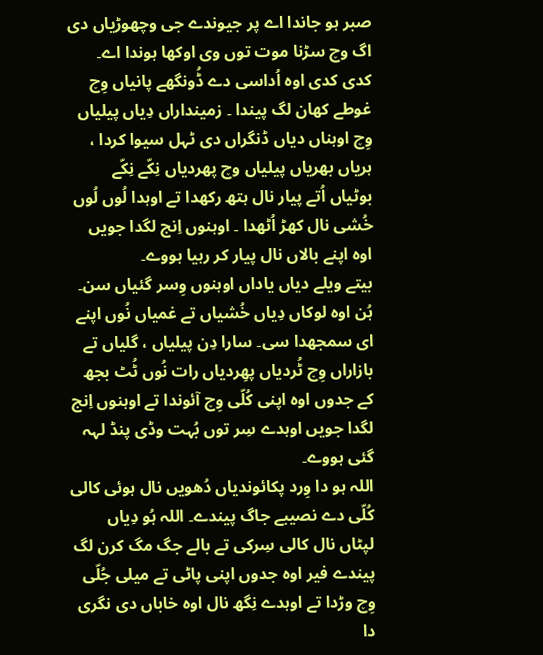صبر ہو جاندا اے پر جیوندے جی وچھوڑیاں دی اگ وچ سڑنا موت توں وی اوکھا ہوندا اے۔ کدی کدی اوہ اُداسی دے ڈُونگھے پانیاں وِچ غوطے کھان لگ پیندا ۔ زمینداراں دِیاں پیلیاں وِچ اوہناں دیاں ڈنگراں دی ٹہل سیوا کردا ، ہریاں بھریاں پیلیاں وچ پھردیاں نِکّے نِکّے بوٹیاں اُتے پیار نال ہتھ رکھدا تے اوہدا لُوں لُوں خُشی نال کھڑ اُٹھدا ۔ اوہنوں اِنج لگدا جویں اوہ اپنے بالاں نال پیار کر رہیا ہووے۔
بیتے ویلے دیاں یاداں اوہنوں وِسر گئیاں سن۔ ہُن اوہ لوکاں دِیاں خُشیاں تے غمیاں نُوں اپنے ای سمجھدا سی۔ سارا دِن پیلیاں ، گلیاں تے بازاراں وِچ ٹُردیاں پھِردیاں رات نُوں ٹُٹ بجھ کے جدوں اوہ اپنی کُلّی وِچ آئوندا تے اوہنوں اِنج لگدا جویں اوہدے سِر توں بُہت وڈی پنڈ لہہ گئی ہووے۔
اللہ ہو دا وِرد پکائوندیاں دُھویں نال ہوئی کالی کُلّی دے نصیبے جاگ پیندے۔ اللہ ہُو دِیاں لپٹاں نال کالی سِرکی تے بالے جگ مگ کرن لگ پیندے فیر اوہ جدوں اپنی پاٹی تے میلی جُلّی وِچ وڑدا تے اوہدے نِگھ نال اوہ خاباں دی نگری دا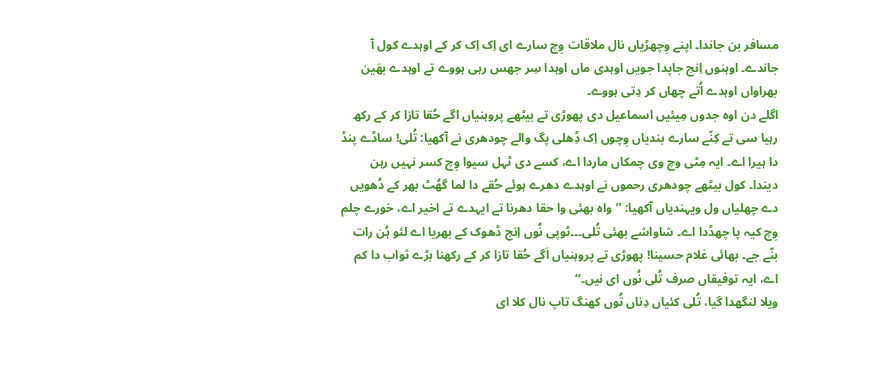مسافر بن جاندا۔ اپنے وِچھڑیاں نال ملاقات وِچ سارے ای اِک اِک کر کے اوہدے کول آ جاندے۔ اوہنوں اِنج جاپدا جویں اوہدی ماں اوہدا سِر جھس رہی ہووے تے اوہدے بھَین بھراواں اوہدے اُتے چھاں کر دِتی ہووے۔
اگلے دن اوہ جدوں مِیئیں اسماعیل دی پھوڑی تے بیٹھے پروہنیاں اگے حُقا تازا کر کے رکھ رہیا سی تے کِنّے سارے بندیاں وِچوں اِک ڈِھلی پگ والے چودھری نے آکھیا: تُلی! ساڈے پنڈ دا ہیرا اے۔ ایہ مِٹی وچ وی چمکاں ماردا اے، کسے دی ٹہل سیوا وِچ کسر نہیں رہن دیندا۔ کول بیٹھے چودھری رحموں نے اوہدے دھرے ہوئے حُقے دا لما گھُٹ بھر کے دُھویں دے چھلیاں ول ویہندیاں آکھیا: ’’واہ بھئی وا حقا دھرنا تے ایہدے تے اخیر اے، خورے چلم وِچ کیہ پا چھڈدا اے۔ شاواشے بھئی تُلی۔۔۔ٹوپی نُوں اِنج ڈھوک کے بھریا اے لئو ہُن رات بنّے جے۔ بھائی غلام حسینا! پھوڑی تے پروہنیاں اَگے حُقا تازا کر کے رکھنا بڑے ثواب دا کم اے، ایہ توفیقاں صرف تُلی نُوں ای نیں۔‘‘
ویلا لنگھدا گیا، تُلی کئیاں دِناں تُوں کھنگ تاپ نال کلا ای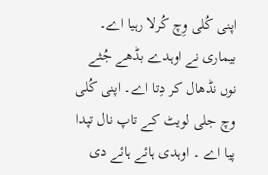اپنی کُلی وِچ کُرلا رہیا اے۔ بیماری نے اوہدے بڈھے جُثے نوں نڈھال کر دِتا اے۔ اپنی کُلی وچ جلی لویٹ کے تاپ نال تپدا پیا اے ۔ اوہدی ہائے ہائے دی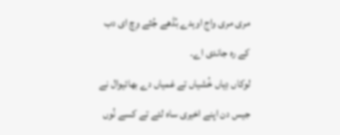مری مری واج اوہدے بُڈھے جُثے وِچ ای دب کے رہ جاندی اے۔
لوکاں دِیاں خُشیاں تے غمیاں دے بھائیوال نے جیس دن اپنے اخیری ساہ لئے تے کسے نُوں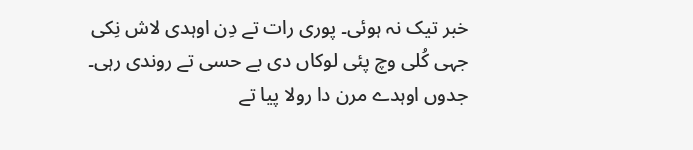خبر تیک نہ ہوئی۔ پوری رات تے دِن اوہدی لاش نِکی جہی کُلی وچ پئی لوکاں دی بے حسی تے روندی رہی۔ جدوں اوہدے مرن دا رولا پیا تے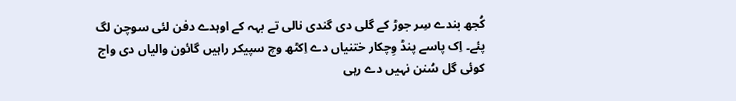کُجھ بندے سِر جوڑ کے گلی دی گندی نالی تے بہہ کے اوہدے دفن لئی سوچن لگ پئے۔ اِک پاسے پنڈ وِچکار ختنیاں دے اِکٹھ وچ سپیکر راہیں گائون والیاں دی واج کوئی گل سُنن نہیں دے رہی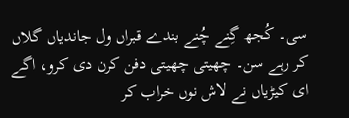سی۔ کُجھ گِنے چُنے بندے قبراں ول جاندیاں گلاں کر رہے سن۔ چھیتی چھیتی دفن کرن دی کرو، اگے ای کیڑیاں نے لاش نوں خراب کر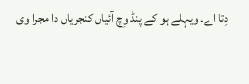دِتا اے۔ ویہلے ہو کے پنڈ وِچ آئیاں کنجریاں دا مجرا وی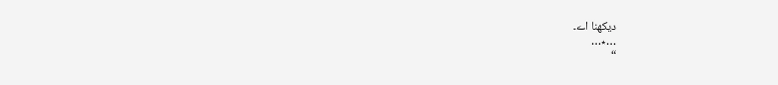دیکھنا اے۔
…٭…
“